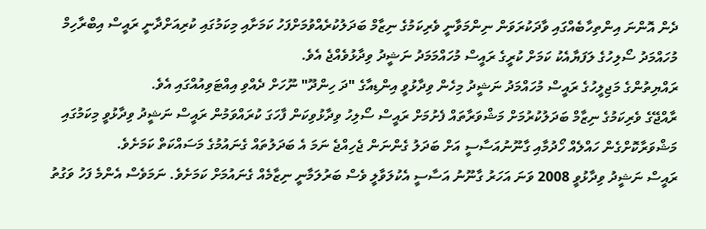ދެން އޮންނަ އިންތިހާބެއްގައި ވާދަކުރަވަން ނިންމަވާނީ ވެރިކަމުގެ ނިޒާމް ބަދަލުކުރެއްވުމަށްފަހު ކަމަށާއި މިކަމުގައި ކުރިއަށްދާނީ ރައީސް އިބްރާހިމް މުހައްމަދު ސޯލިހުގެ ލަފަޔާއެކު ކަމަށް ކުރީގެ ރައީސް މުހައްމަމަދު ނަޝީދު ވިދާޅުވެއްޖެ އެވެ.
ރައްޔިތުންގެ މަޖިލީހުގެ ރައީސް މުހައްމަދު ނަޝީދު މިހެން ވިދާޅުވީ އިންޑިއާގެ "ދަ ހިންދޫ" ނޫހަށް ދެއްވި އިއްޓަވިއުއްގައި އެވެ.
ރާއްޖޭގެ ވެރިކަމުގެ ނިޒާމް ބަދަލުކުރުމަށް މަޝްވަރާތައް ފެށުމަށް ރައީސް ސޯލިހު ވިދާޅުވިކަން ފާހަގަ ކުރައްވަމުން ރައީސް ނަޝީދު ވިދާޅުވީ މިކަމުގައި މަޝްވަރާކޮށްގެން ހައްލެއް ހޯދުމާއި ގާނޫނުއަސާސީ އަށް ބަދަލު ގެންނަން ޖެހިއްޖެ ނަމަ އެ ބަދަލުތައް ގެނައުމުގެ މަސައްކަތް ކަމަށެވެ.
ރައީސް ނަޝީދު ވިދާޅުވީ 2008 ވަނަ އަހަރު ގާނޫނު އަސާސީ އެކުލަވާލީ ވެސް ބަރުލަމާނީ ނިޒާމެއް ގެނައުމަށް ކަމަށެވެ. ނަމަވެސް އެންމެ ފަހު ވަގުތު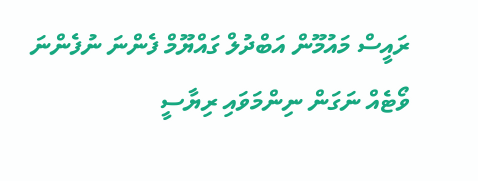ރައީސް މައުމޫން އަބްދުލް ގައްޔޫމް ފެންނަ ނުފެންނަ ވޯޓެއް ނަގަން ނިންމަވައި ރިޔާސީ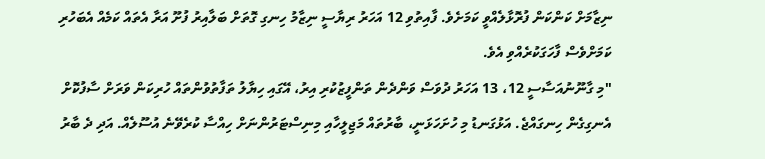ނިޒާމަށް ކަންކަން ފުރޮޅާލެއްވީ ކަމަށެވެ. ފާއިތުވި 12 އަހަރު ރިޔާސީ ނިޒާމު ހިނގި ގޮތަށް ބަލާއިރު ފުށޫ އަރާ އެތައް ކަމެއް އެބަހުރި ކަމަށްވެސް ފާހަގަކުރެއްވި އެވެ.
"މި ގާނޫނުއަސާސީ 12، 13 އަހަރު ދުވަސް ވަންދެން ތަންފީޒުކުރި އިރު، އޭގައި ހިޔާލު ތަފާތުވުންތައް ހުރިކަން ވަރަށް ސާފުކޮށް އެނގިގެން ހިނގައްޖެ. އަޅުގަނޑު މި ހުށަހަޅަނީ، ބާރުތައް މަޖިލީހާއި މިނިސްޓަރުންނަށް ހިއްސާ ކުރެވޭނެ އުސޫލެއް. އަދި ދެ ބާރު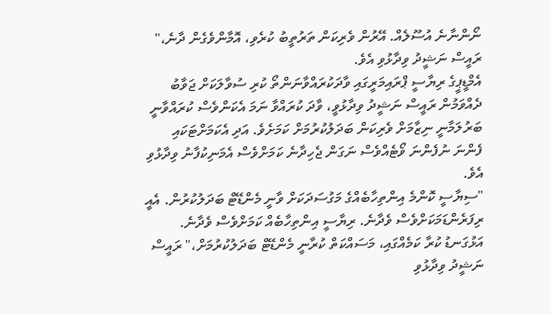ނޯންނާނެ އުސޫލެއް. އޭރުން ވެރިކަން ތަރުތީބު ކުރެވި، އޮމާންވެގެން ދާނެ،" ރައީސް ނަޝީދު ވިދާޅުވި އެވެ.
އެމްޑީޕީގެ ރިޔާސީ ޕްރައިމަރީގައި ވާދަކުރައްވާނަންތޯ ކުރި ސުވާލަކަށް ޖަވާބު ދެއްވަމުން ރައީސް ނަޝީދު ވިދާޅުވީ، ވާދަ ކުރައްވާ ނަމަ އެކަންވެސް ކުރައްވާނީ ބަރުލަމާނީ ނިޒާމަށް ވެރިކަން ބަދަލުކުރުމަށް ކަމަށެވެ. އަދި އެކަމަށްޓަކައި ފެންނަ ނުފެންނަ ވޯޓެއްވެސް ނަގަން ޖެހިދާނެ ކަމަށްވެސް އެމަނިކުފާނު ވިދާޅުވި އެވެ.
"ސިޔާސީ ކޮންމެ އިންތިހާބެއްގެ މަގުސަދަކަށް ވާނީ މެންޑޭޓް ބަދަލުކުރުން. އެއީ ރިފަރެންޑަމަކަށްވެސް ވެދާނެ. ރިޔާސީ އިންތިހާބެއް ކަމަށްވެސް ވެދާނެ. އަޅުގަނޑު ކުރާ ކަމެއްގައި، މަސައްކަތް ކުރާނީ މެންޑޭޓް ބަދަލުކުރުމަށް،" ރައީސް ނަޝީދު ވިދާޅުވި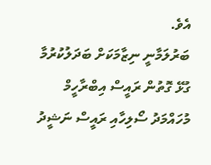އެވެ.
ބަރުލަމާނީ ނިޒާމަކަށް ބަދަލުކުރުމާ ގުޅޭ ގޮތުން ރައީސް އިބްރާހީމް މުހައްމަދު ސޯލިހާއި ރައީސް ނަޝީދު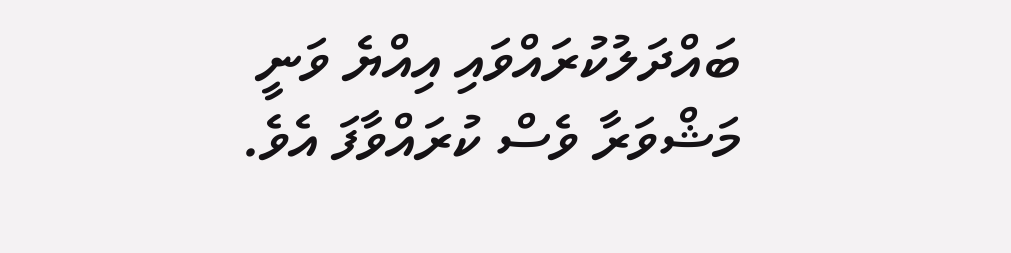ބައްދަލުކުރައްވައި އިއްޔެ ވަނީ މަޝްވަރާ ވެސް ކުރައްވާފަ އެވެ.